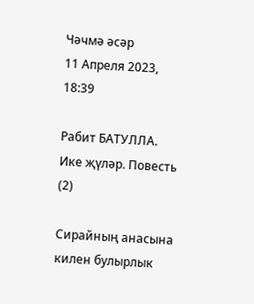Чәчмә әсәр
11 Апреля 2023, 18:39

Рабит БАТУЛЛА. Ике җүләр. Повесть (2)

Сирайның анасына килен булырлык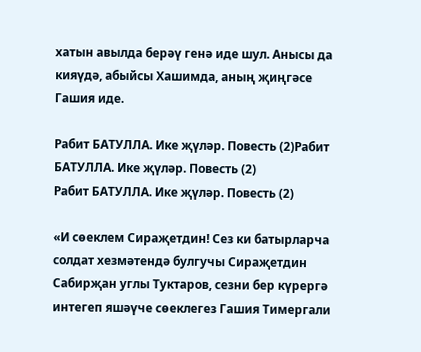хатын авылда берәү генә иде шул. Анысы да кияүдә, абыйсы Хашимда, аның җиңгәсе Гашия иде.

Рабит БАТУЛЛА. Ике җүләр. Повесть (2)Рабит БАТУЛЛА. Ике җүләр. Повесть (2)
Рабит БАТУЛЛА. Ике җүләр. Повесть (2)

«И сөеклем Сираҗетдин! Сез ки батырларча солдат хезмәтендә булгучы Сираҗетдин Сабирҗан углы Туктаров, сезни бер күрергә интегеп яшәүче сөеклегез Гашия Тимергали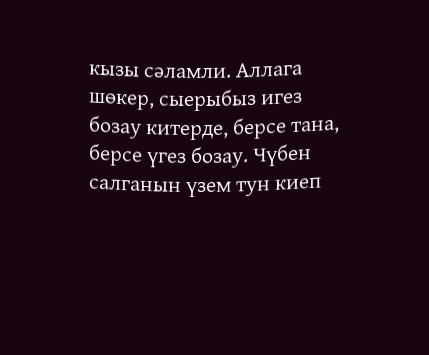кызы сәламли. Аллага шөкер, сыерыбыз игез бозау китерде, берсе тана, берсе үгез бозау. Чүбен салганын үзем тун киеп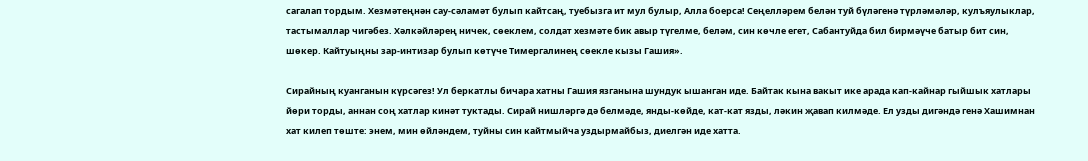сагалап тордым. Хезмәтеңнән сау-сәламәт булып кайтсаң, туебызга ит мул булыр, Алла боерса! Сеңелләрем белән туй бүләгенә түрләмәләр, кулъяулыклар, тастымаллар чигәбез. Хәлкәйләрең ничек, сөеклем, солдат хезмәте бик авыр түгелме, беләм, син көчле егет, Сабантуйда бил бирмәүче батыр бит син, шөкер. Кайтуыңны зар-интизар булып көтүче Тимергалинең сөекле кызы Гашия».

Сирайның куанганын күрсәгез! Ул беркатлы бичара хатны Гашия язганына шундук ышанган иде. Байтак кына вакыт ике арада кап-кайнар гыйшык хатлары йөри торды, аннан соң хатлар кинәт туктады. Сирай нишләргә дә белмәде, янды-көйде, кат-кат язды, ләкин җавап килмәде. Ел узды дигәндә генә Хашимнан хат килеп төште: энем, мин өйләндем, туйны син кайтмыйча уздырмайбыз, диелгән иде хатта.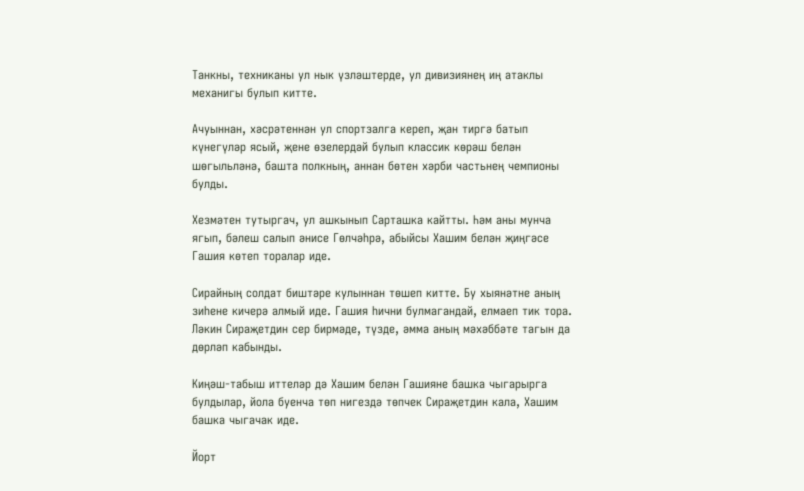Танкны, техниканы ул нык үзләштерде, ул дивизиянең иң атаклы механигы булып китте.

Ачуыннан, хәсрәтеннән ул спортзалга кереп, җан тиргә батып күнегүләр ясый, җене өзелердәй булып классик көрәш белән шөгыльләнә, башта полкның, аннан бөтен хәрби частьнең чемпионы булды.

Хезмәтен тутыргач, ул ашкынып Сарташка кайтты. Һәм аны мунча ягып, бәлеш салып әнисе Гөлчәһрә, абыйсы Хашим белән җиңгәсе Гашия көтеп торалар иде.

Сирайның солдат биштәре кулыннан төшеп китте. Бу хыянәтне аның зиһене кичерә алмый иде. Гашия һични булмагандай, елмаеп тик тора. Ләкин Сираҗетдин сер бирмәде, түзде, әмма аның мәхәббәте тагын да дөрләп кабынды.

Киңәш-табыш иттеләр дә Хашим белән Гашияне башка чыгарырга булдылар, йола буенча төп нигездә төпчек Сираҗетдин кала, Хашим башка чыгачак иде.

Йорт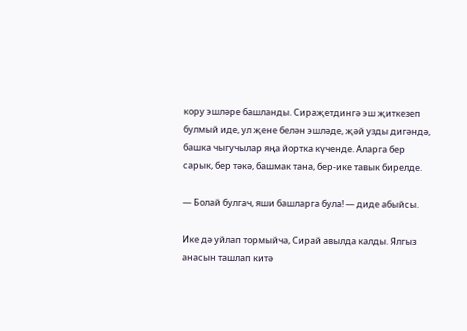кору эшләре башланды. Сираҗетдингә эш җиткезеп булмый иде, ул җене белән эшләде, җәй узды дигәндә, башка чыгучылар яңа йортка күченде. Аларга бер сарык, бер тәкә, башмак тана, бер-ике тавык бирелде.

— Болай булгач, яши башларга була! — диде абыйсы.

Ике дә уйлап тормыйча, Сирай авылда калды. Ялгыз анасын ташлап китә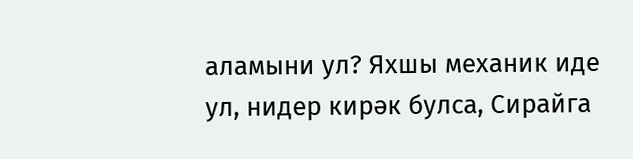аламыни ул? Яхшы механик иде ул, нидер кирәк булса, Сирайга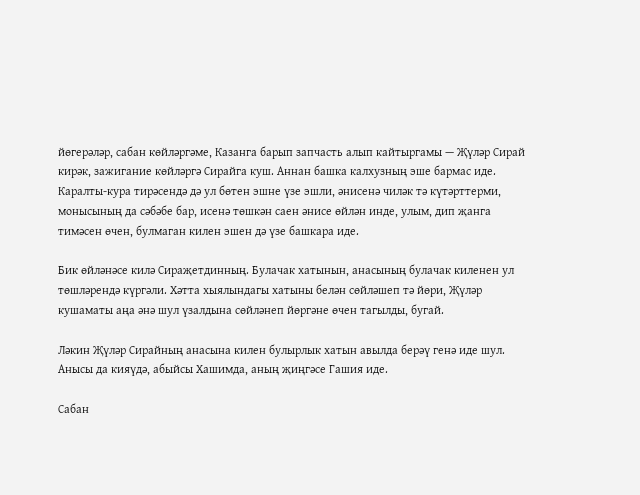йөгерәләр, сабан көйләргәме, Казанга барып запчасть алып кайтыргамы — Җүләр Сирай кирәк, зажигание көйләргә Сирайга куш. Аннан башка калхузның эше бармас иде. Каралты-кура тирәсендә дә ул бөтен эшне үзе эшли, әнисенә чиләк тә күтәрттерми, монысының да сәбәбе бар, исенә төшкән саен әнисе өйлән инде, улым, дип җанга тимәсен өчен, булмаган килен эшен дә үзе башкара иде.

Бик өйләнәсе килә Сираҗетдинның. Булачак хатынын, анасының булачак киленен ул төшләрендә күргәли. Хәтта хыялындагы хатыны белән сөйләшеп тә йөри, Җүләр кушаматы аңа әнә шул үзалдына сөйләнеп йөргәне өчен тагылды, бугай.

Ләкин Җүләр Сирайның анасына килен булырлык хатын авылда берәү генә иде шул. Анысы да кияүдә, абыйсы Хашимда, аның җиңгәсе Гашия иде.

Сабан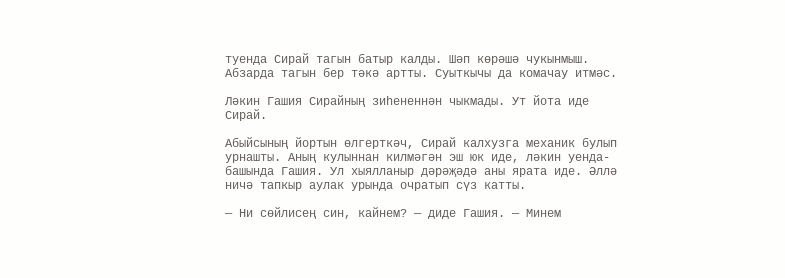туенда Сирай тагын батыр калды. Шәп көрәшә чукынмыш. Абзарда тагын бер тәкә артты. Суыткычы да комачау итмәс.

Ләкин Гашия Сирайның зиһененнән чыкмады. Ут йота иде Сирай.

Абыйсының йортын өлгерткәч, Сирай калхузга механик булып урнашты. Аның кулыннан килмәгән эш юк иде, ләкин уенда-башында Гашия. Ул хыялланыр дәрәҗәдә аны ярата иде. Әллә ничә тапкыр аулак урында очратып сүз катты.

— Ни сөйлисең син, кайнем? — диде Гашия. — Минем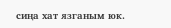сиңа хат язганым юк.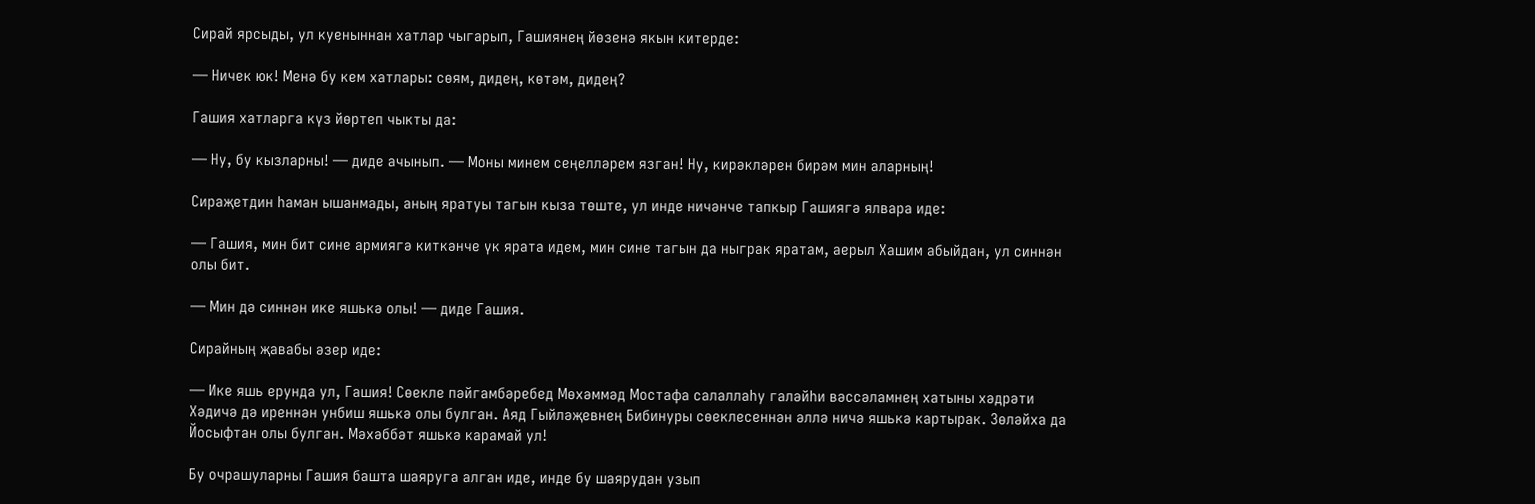Сирай ярсыды, ул куеныннан хатлар чыгарып, Гашиянең йөзенә якын китерде:

— Ничек юк! Менә бу кем хатлары: сөям, дидең, көтәм, дидең?

Гашия хатларга күз йөртеп чыкты да:

— Ну, бу кызларны! — диде ачынып. — Моны минем сеңелләрем язган! Ну, кирәкләрен бирәм мин аларның!

Сираҗетдин һаман ышанмады, аның яратуы тагын кыза төште, ул инде ничәнче тапкыр Гашиягә ялвара иде:

— Гашия, мин бит сине армиягә киткәнче үк ярата идем, мин сине тагын да ныграк яратам, аерыл Хашим абыйдан, ул синнән олы бит.

— Мин дә синнән ике яшькә олы! — диде Гашия.

Сирайның җавабы әзер иде:

— Ике яшь ерунда ул, Гашия! Сөекле пәйгамбәребед Мөхәммәд Мостафа салаллаһу галәйһи вәссәламнең хатыны хәдрәти Хәдичә дә иреннән унбиш яшькә олы булган. Аяд Гыйләҗевнең Бибинуры сөеклесеннән әллә ничә яшькә картырак. Зөләйха да Йосыфтан олы булган. Мәхәббәт яшькә карамай ул!

Бу очрашуларны Гашия башта шаяруга алган иде, инде бу шаярудан узып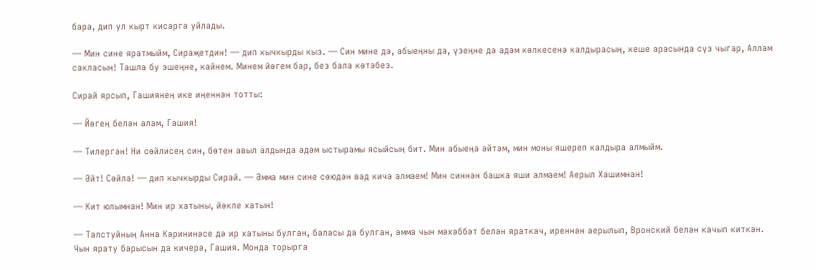бара, дип ул кырт кисәргә уйлады.

— Мин сине яратмыйм, Сираҗетдин! — дип кычкырды кыз. — Син мине дә, абыеңны да, үзеңне дә адәм көлкесенә калдырасың, кеше арасында сүз чыгар, Аллам сакласын! Ташла бу эшеңне, кайнем. Минем йөгем бар, без бала көтәбез.

Сирай ярсып, Гашиянең ике иңеннән тотты:

— Йөгең белән алам, Гашия!

— Тилергән! Ни сөйлисең син, бөтен авыл алдында адәм ыстырамы ясыйсың бит. Мин абыеңа әйтәм, мин моны яшереп калдыра алмыйм.

— Әйт! Сөйлә! — дип кычкырды Сирай. — Әмма мин сине сөюдән вад кичә алмаем! Мин синнән башка яши алмаем! Аерыл Хашимнан!

— Кит юлымнан! Мин ир хатыны, йөкле хатын!

— Талстуйның Анна Кәрининәсе дә ир хатыны булган, баласы да булган, әмма чын мәхәббәт белән яраткач, иреннән аерылып, Вронский белән качып киткән. Чын ярату барысын да кичерә, Гашия. Монда торырга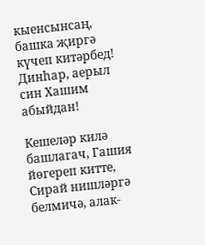кыенсынсаң, башка җиргә күчеп китәрбед! Динһар, аерыл син Хашим абыйдан!

Кешеләр килә башлагач, Гашия йөгереп китте, Сирай нишләргә белмичә, алак-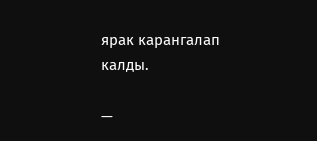ярак карангалап калды.

—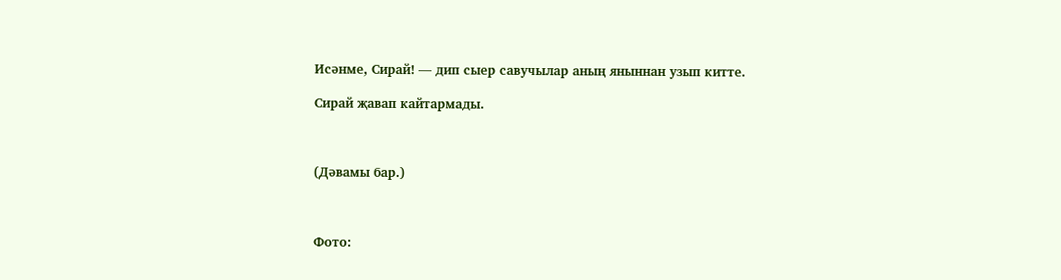Исәнме, Сирай! — дип сыер савучылар аның яныннан узып китте.

Сирай җавап кайтармады.



(Дәвамы бар.)



Фото: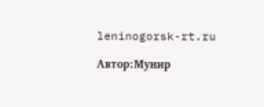leninogorsk-rt.ru

Автор:Мунир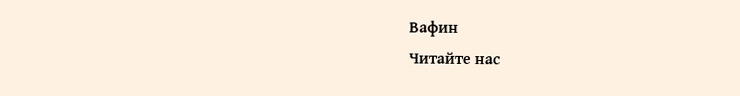Вафин
Читайте нас